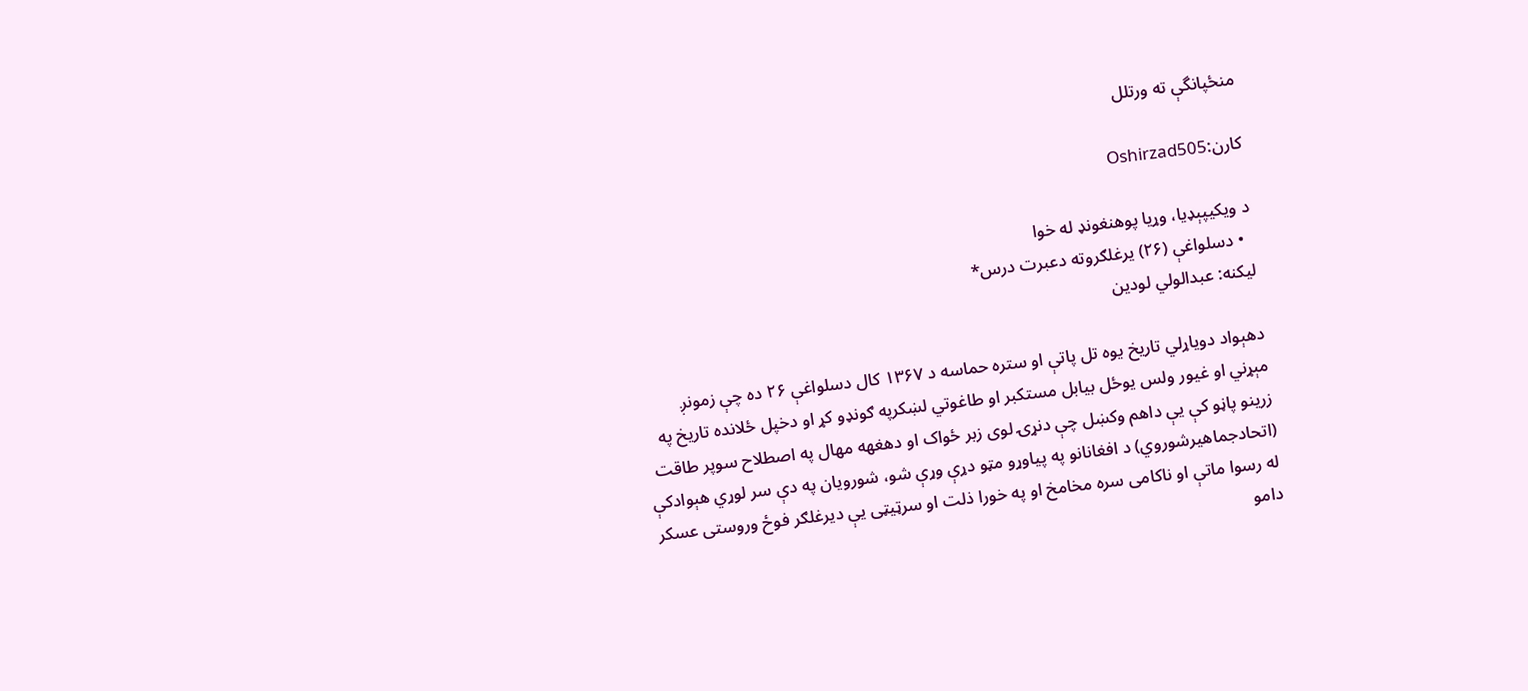منځپانگې ته ورتلل

کارن:Oshirzad505

د ويکيپېډيا، وړیا پوهنغونډ له خوا
  • دسلواغې (۲۶) یرغلګروته دعبرت درس*
ليکنه: عبدالولي لودين

دهېواد دویاړلي تاریخ یوه تل پاتې او ستره حماسه د ۱۳۶۷ کال دسلواغې ۲۶ ده چې زمونږ مېړني او غیور ولس یوځل بیابل مستکبر او طاغوتي لښکرپه ګونډو کړ او دخپل ځلانده تاریخ په زرینو پاڼو کې یې داهم وکښل چې دنړۍ لوی زبر ځواک او دهغهه مهال په اصطلاح سوپر طاقت (اتحادجماهیرشوروي) د افغانانو په پیاوړو مټو دړې وړې شو، شورویان په دې سر لوړي هېوادکې له رسوا ماتې او ناکامی سره مخامخ او په خورا ذلت او سرټیټی یې دیرغلګر فوځ وروستی عسکر دامو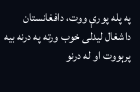په پله پورې ووت، دافغانستان داشغال لیدلی خوب ورته په درنه بیه پرېووت او له درنو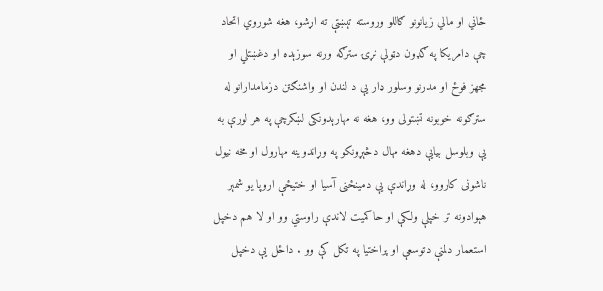ځاني او مالي زیانونو ګاللو وروسته تېښتې ته اړشو، هغه شوروي اتحاد چې دامریکا په ګډون دټولې نړۍ سترګه ورنه سوزېده او دغښتلي او مجهز فوځ او مدرنو وسلور ډار يې د لندن او واشنګتن دزمامدارانو له سترګونه خوبونه تښتولی وو، هغه نه مهارېدونکی لښکرچې په هر لورې به یې وبلوسل بیایې دهغه مهال دڅېړونکو په وړاندوینه مهارول او مخه نیول ناشونی کاروو، له وړاندې یې دمینځنی آسیا او ختیځې اروپا یو شمېر هېوادونه تر خپلې ولکې او حاکمیت لاندې راوستي وو او لا هم دخپل استعمار دلمنې دتوسعې او پراختیا په تکل کې وو . داځل يې دخپل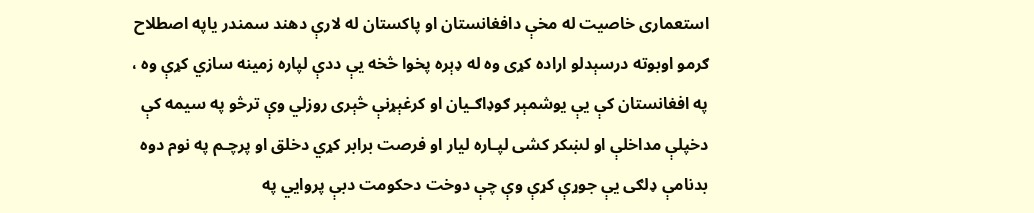استعماری خاصیت له مخې دافغانستان او پاکستان له لارې دهند سمندر یاپه اصطلاح ګرمو اوبوته درسېدلو اراده کړی وه له ډېره پخوا څخه یې ددې لپاره زمینه سازي کړې وه ، په افغانستان کې یې یوشمېر ګوډاګـیان او کرغېړنې څېری روزلي وې ترڅو په سیمه کې دخپلې مداخلې او لښکر کشی لپـاره لیار او فرصت برابر کړي دخلق او پرچـم په نوم دوه بدنامې ډلګی یې جوړې کړې وې چې دوخت دحکومت دبې پروایي په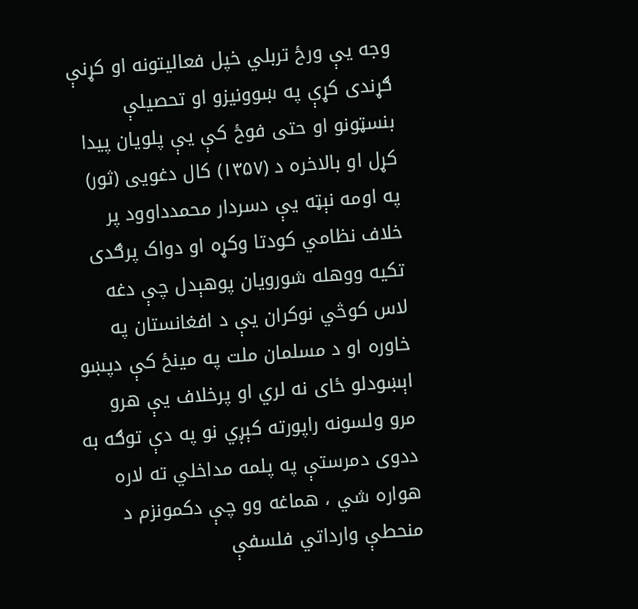وجه یې ورځ تربلي خپل فعالیتونه او کړنې ګړندی کړې په ښوونیزو او تحصیلې بنسټونو او حتی فوځ کې یې پلویان پیدا کړل او بالاخره د (۱۳۵۷) کال دغویی (ثور) په اومه نېټه یې دسردار محمدداوود پر خلاف نظامي کودتا وکړه او دواک پرګدی تکیه ووهله شورویان پوهېدل چې دغه لاس کوڅي نوکران یې د افغانستان په خاوره او د مسلمان ملت په مینځ کې دپښو اېښودلو ځای نه لري او پرخلاف یې هرو مرو ولسونه راپورته کېږي نو په دې توګه به ددوی دمرستې په پلمه مداخلي ته لاره هواره شي ، هماغه وو چې دکمونزم د منحطې وارداتي فلسفې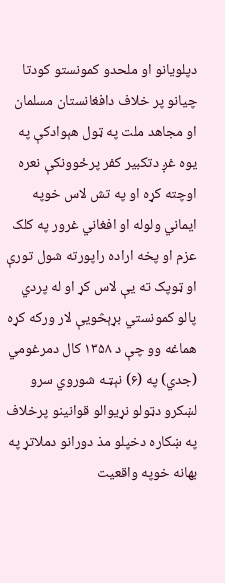دپلویانو او ملحدو کمونستو کودتا چیانو پر خلاف دافغانستان مسلمان او مجاهد ملت په ټول هېوادکې په یوه غږ دتکبیر کفر پرځوونکې نعره اوچته کړه او په تش لاس خوپه ایماني ولوله او افغاني غرور په کلک عزم او پخه اراده راپورته شول تورې او ټوپک ته یې لاس کړ او له پردي پالو کمونستي بړېڅویې لار ورکه کړه هماغه وو چې د ۱۳۵۸ کال دمرغومي (جدي) په (۶) نېټـه شوروي سرو لښکرو دټولو نړیوالو قوانینو پرخلاف په ښکاره دخپلو مذ دورانو دملاتړ په بهانه خوپه واقعیت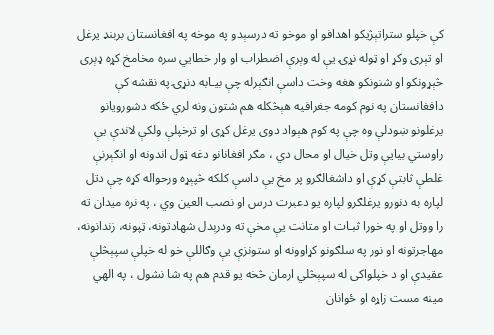کې خپلو ستراتېژیکو اهدافو او موخو ته درسېدو په موخه په افغانستان بربنډ یرغل او تېری وکړ او ټوله نړۍ یې له وېرې اضطراب او وار خطایي سره مخامخ کړه ډېری څېړونکو او شنونکو هغه وخت داسې انګېرله چې بیـابه دنړۍ په نقشه کې دافغانستان په نوم کومه جغرافیه هېڅکله هم شتون ونه لري ځکه دشورویانو یرغلونو ښودلې وه چې په کوم هېواد دوی یرغل کړی او ترخپلې ولکې لاندې یې راوستي بیایې وتل خیال او محال دي ، مګر افغانانو دغه ټول اندونه او انګېرنې غلطې ثابتې کړې او داشغالګرو پر مخ یې داسې کلکه څپېړه ورحواله کړه چې دتل لپاره به دنورو یرغلګرو لپاره یو دعبرت درس او نصب العین وي ، په نره میدان ته را ووتل او په خورا ثبـات او متانت یې مخې ته ودرېدل شهادتونه، ټپونه، زندانونه، مهاجرتونه او نور په سلګونو کړاوونه او ستونزې یې وګاللې خو له خپلې سپېڅلې عقیدې او د خپلواکی له سپېڅلي ارمان څخه یو قدم هم په شا نشول ، په الهي مینه مست زاړه او ځوانان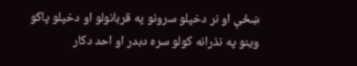ښځې او نر دخپلو سرونو په قربانولو او دخپلو پاکو وینو په نذرانه کولو سره دبدر او احد دکار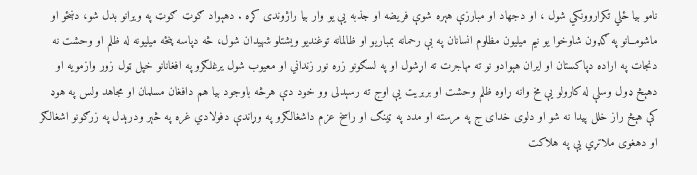نامو بیا ځلي تکراروونکي شول ، او دجهاد او مبارزې هېره شوې فریضه او جذبه یې یو وار بیا راژوندی کړه . دهېواد ګوټ ګوټ په ویرانو بدل شو، دښځو او ماشومــانو په ګډون شاوخوا یو نیم میلیون مظلوم انسانان په بې رحمانه بمباریو او ظالمانه توغندیو ویشتلو شهیدان شول، څه دپاسه پنځه میلیونه له ظلم او وحشت نه دنجات په اراده دپاکستان او ایران هېوادو نو ته مهاجرت ته اړشول او په لسګونو زره نور زنداني او معیوب شول یرغلګرو په افغانانو خپل ټول زور وازمویه او دهېڅ ډول وسلې له کارولو یې مخ وانه ړاوه ظلم وحشت او بربریت یې اوج ته رسېدلی وو خود دې هرڅه باوجود بیا هم دافغان مسلمان او مجاهد ولس په هوډ کې هېڅ راز خلل پیدا نه شو او دلوی خدای ج په مرسته او مدد په ټینګ او راسخ عزم داشغالګرو په وړاندې دفولادي غره په څېر ودرېدل په زرګونو اشغالګر او دهغوی ملاتړي یې په هلاکت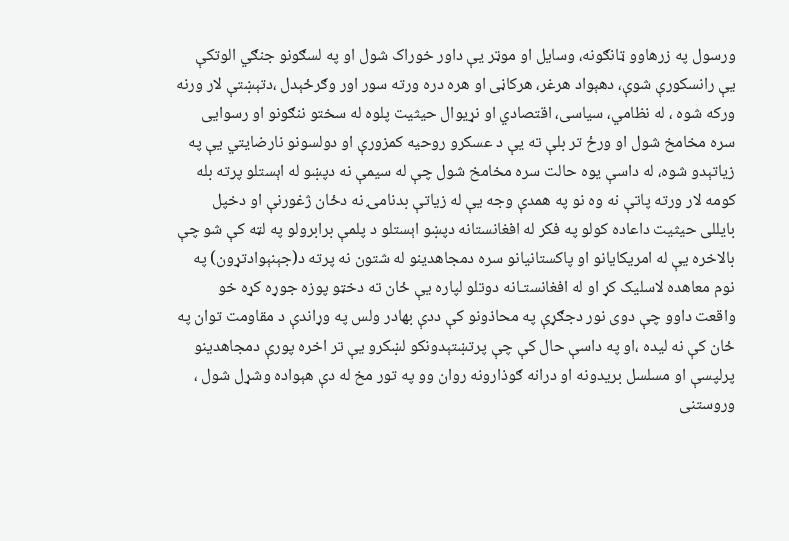ورسول په زرهاوو ټانګونه، وسایل او موټر یې داور خوراک شول او په لسګونو جنګي الوتکې یې رانسکورې شوې، دهېواد هرغر، هرکاڼی او هره دره ورته سور اور وګرځېدل ،دتېښتې لار ورنه ورکه شوه ، له نظامي، سیاسی، اقتصادي او نړیوال حیثیت پلوه له سختو ننګونو او رسوایی سره مخامخ شول او ورځ تر بلې ته یې د عسکرو روحیه کمزورې او دولسونو نارضایتي يې په زیاتېدو شوه، له داسې یوه حالت سره مخامخ شول چې له سیمې نه دپښو له اېستلو پرته بله کومه لار ورته پاتې نه وه نو په همدې وجه یې له زیاتې بدنامۍ نه دځان ژغورنې او دخپل بایللی حیثیت داعاده کولو په فکر له افغانستانه دپښو اېستلو د پلمې برابرولو په لټه کې شو چې بالاخره یې له امریکایانو او پاکستانیانو سره دمجاهدینو له شتون نه پرته د(جېنېوادتړون) په نوم معاهده لاسلیک کړ او له افغانستـانه دوتلو لپاره یې ځان ته دخټو پوزه جوړه کړه خو واقعت داوو چې دوی نور دجګړې په محاذونو کې ددې بهادر ولس په وړاندې د مقاومت توان په ځان کې نه لیده ،او په داسې حال کې چې پرتښتېدونکو لښکرو یې تر اخره پورې دمجاهدینو پرلپسې او مسلسل بریدونه او درانه ګوذارونه روان وو په تور مخ له دې هېواده وشړل شول ، وروستنی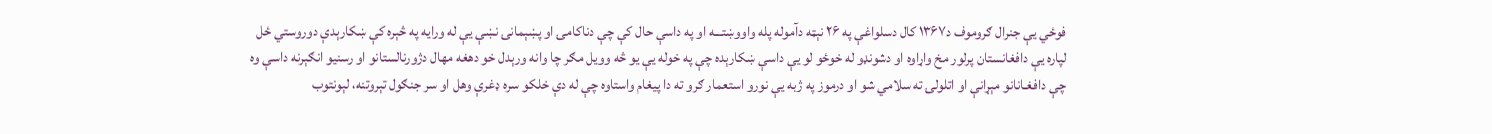فوځي یې جنرال ګروموف د۱۳۶۷ کال دسلواغې په ۲۶ نېټه دآموله پله واووښتـــه او په داسې حال کې چې دناکامۍ او پښېمانۍ نښې یې له ورایه په څېره کې ښکارېدې دوروستي ځل لپاره یې دافغانستان پرلور مخ واړاوه او دشونډو له خوځو لو یې داسې ښکارېده چې په خوله یې یو څه وویل مګر چا وانه ورېدل خو دهغه مهال دژورنالستانو او رسنیو انګېرنه داسې وه چې دافغـانانو مېړانې او اتلولۍ ته سلامي شو او درموز په ژبه یې نورو استعمار ګرو ته دا پیغام واستاوه چې له دې خلکو سره ډغرې وهل او سر جنګول تېروتنه، لېونتوب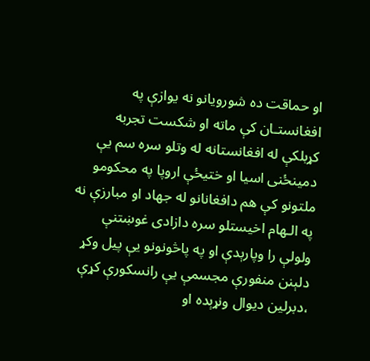او حماقت ده شورویانو نه یوازې په افغانستـان کې ماته او شکست تجربه کړبلکې له افغانستانه له وتلو سره سم یې دمینځنی اسیا او ختیځې اروپا په محکومو ملتونو کې هم دافغانانو له جهاد او مبارزې نه په الـهام اخیستلو سره دازادی غوښتنې ولولې را وپارېدې او په پاڅونونو یې پیل وکړ دلېنن منفورې مجسمې یې رانسکورې کړې ،دبرلین دیوال ونړېده او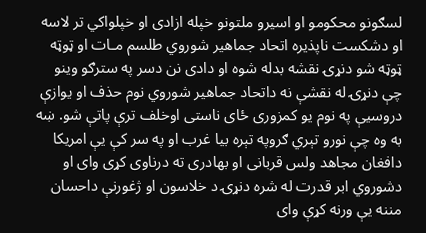لسګونو محکومو او اسیرو ملتونو خپله ازادی او خپلواکي تر لاسه او دشکست ناپذیره اتحاد جماهیر شوروي طلسم مـات او ټوټه ټوټه شو دنړۍ نقشه بدله شوه او دادی نن دسر په سترګو وینو چې دنړۍ له نقشې نه داتحاد جماهیر شوروي نوم حذف او یوازې دروسیې په نوم یو کمزوری ځای ناستی اوخلف ترې پاتې شو. ښه به وه چې نورو تېري ګروپه تېره بیا غرب او په سر کې یې امریکا دافغان مجاهد ولس قربانی او بهادری ته درناوی کړی وای او دشوروي ابر قدرت له شره دنړۍ د خلاسون او ژغورنې داحسان مننه یې ورنه کړې وای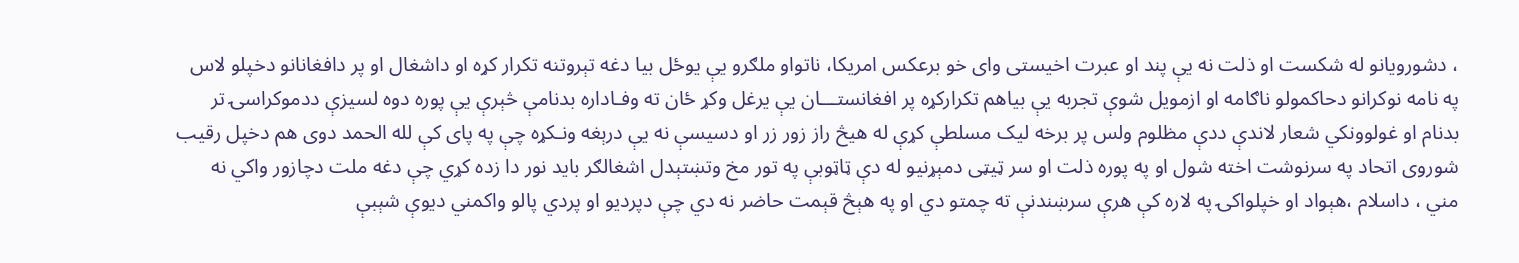، دشورویانو له شکست او ذلت نه یې پند او عبرت اخیستی وای خو برعکس امریکا، ناتواو ملګرو یې یوځل بیا دغه تېروتنه تکرار کړه او داشغال او پر دافغانانو دخپلو لاس په نامه نوکرانو دحاکمولو ناګامه او ازمویل شوې تجربه یې بیاهم تکرارکړه پر افغانستـــان یې یرغل وکړ ځان ته وفـاداره بدنامې څېرې یې پوره دوه لسیزې ددموکراسۍ تر بدنام او غولوونکي شعار لاندې ددې مظلوم ولس پر برخه لیک مسلطې کړې له هیڅ راز زور زر او دسیسې نه یې درېغه ونـکړه چې په پای کې لله الحمد دوی هم دخپل رقيب شوروی اتحاد په سرنوشت اخته شول او په پوره ذلت او سر ټیټی دمېړنیو له دې ټاټوبې په تور مخ وتښتېدل اشغالګر باید نور دا زده کړي چې دغه ملت دچازور واکي نه مني ، داسلام ،هېواد او خپلواکۍ په لاره کې هرې سرښندنې ته چمتو دي او په هېڅ قېمت حاضر نه دي چې دپردیو او پردي پالو واکمني دیوې شېبې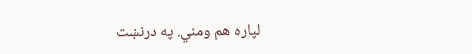لپاره هم ومني. په درنښت